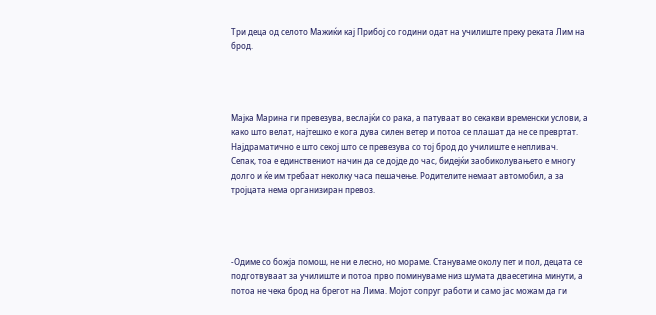Три деца од селото Мажиќи кај Прибој со години одат на училиште преку реката Лим на брод.




Мајка Марина ги превезува, веслајќи со рака, а патуваат во секакви временски услови, а како што велат, најтешко е кога дува силен ветер и потоа се плашат да не се превртат. Најдраматично е што секој што се превезува со тој брод до училиште е непливач.
Сепак, тоа е единствениот начин да се дојде до час, бидејќи заобиколувањето е многу долго и ќе им требаат неколку часа пешачење. Родителите немаат автомобил, а за тројцата нема организиран превоз.




-Одиме со божја помош, не ни е лесно, но мораме. Стануваме околу пет и пол, децата се подготвуваат за училиште и потоа прво поминуваме низ шумата дваесетина минути, а потоа не чека брод на брегот на Лима. Мојот сопруг работи и само јас можам да ги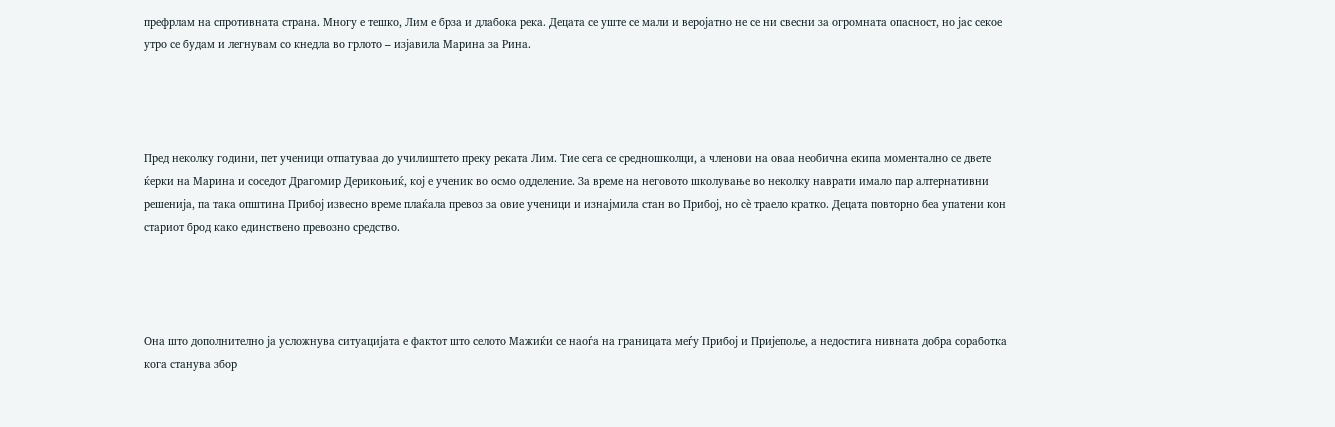префрлам на спротивната страна. Многу е тешко, Лим е брза и длабока река. Децата се уште се мали и веројатно не се ни свесни за огромната опасност, но јас секое утро се будам и легнувам со кнедла во грлото – изјавила Марина за Рина.




Пред неколку години, пет ученици отпатуваа до училиштето преку реката Лим. Тие сега се средношколци, а членови на оваа необична екипа моментално се двете ќерки на Марина и соседот Драгомир Дерикоњиќ, кој е ученик во осмо одделение. За време на неговото школување во неколку наврати имало пар алтернативни решенија, па така општина Прибој извесно време плаќала превоз за овие ученици и изнајмила стан во Прибој, но сè траело кратко. Децата повторно беа упатени кон стариот брод како единствено превозно средство.




Она што дополнително ја усложнува ситуацијата е фактот што селото Мажиќи се наоѓа на границата меѓу Прибој и Пријепоље, а недостига нивната добра соработка кога станува збор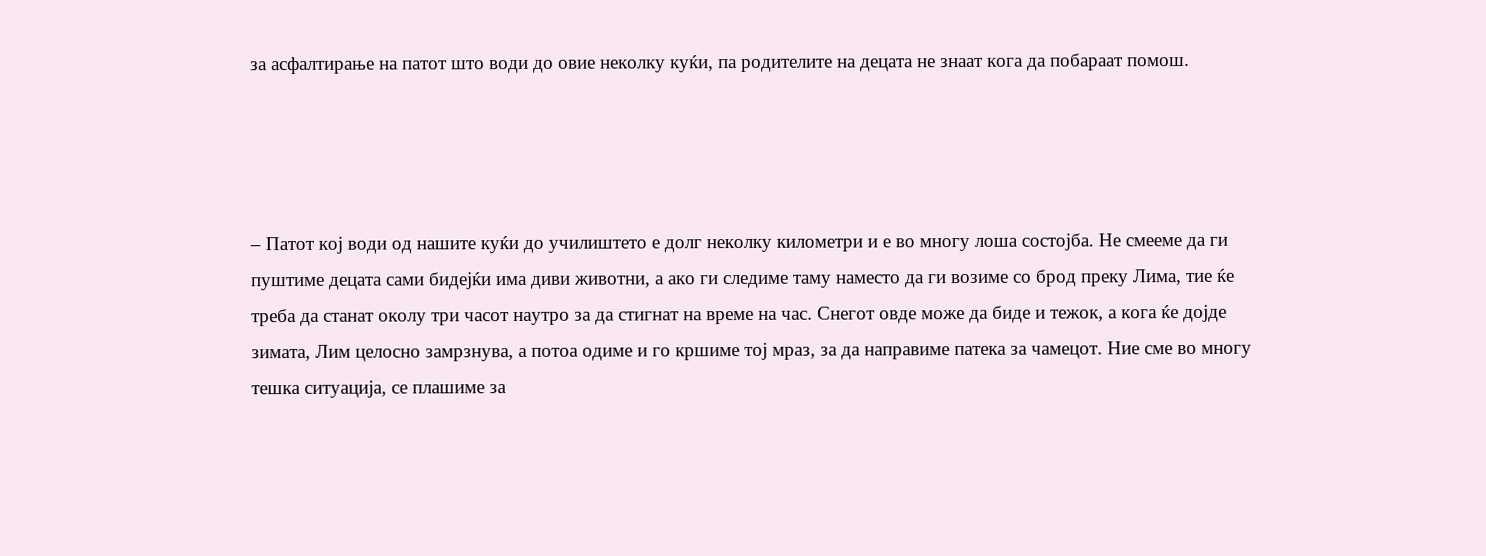за асфалтирање на патот што води до овие неколку куќи, па родителите на децата не знаат кога да побараат помош.




– Патот кој води од нашите куќи до училиштето е долг неколку километри и е во многу лоша состојба. Не смееме да ги пуштиме децата сами бидејќи има диви животни, а ако ги следиме таму наместо да ги возиме со брод преку Лима, тие ќе треба да станат околу три часот наутро за да стигнат на време на час. Снегот овде може да биде и тежок, а кога ќе дојде зимата, Лим целосно замрзнува, а потоа одиме и го кршиме тој мраз, за да направиме патека за чамецот. Ние сме во многу тешка ситуација, се плашиме за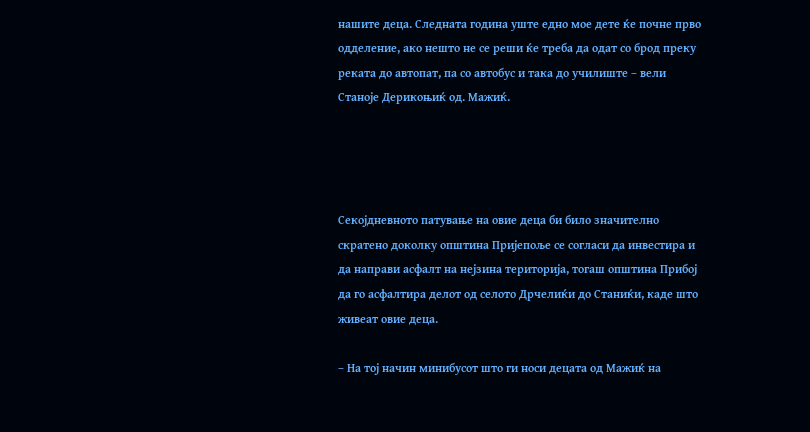нашите деца. Следната година уште едно мое дете ќе почне прво одделение, ако нешто не се реши ќе треба да одат со брод преку реката до автопат, па со автобус и така до училиште – вели Станоје Дерикоњиќ од. Мажиќ.




Секојдневното патување на овие деца би било значително скратено доколку општина Пријепоље се согласи да инвестира и да направи асфалт на нејзина територија, тогаш општина Прибој да го асфалтира делот од селото Дрчелиќи до Станиќи, каде што живеат овие деца.

– На тој начин минибусот што ги носи децата од Мажиќ на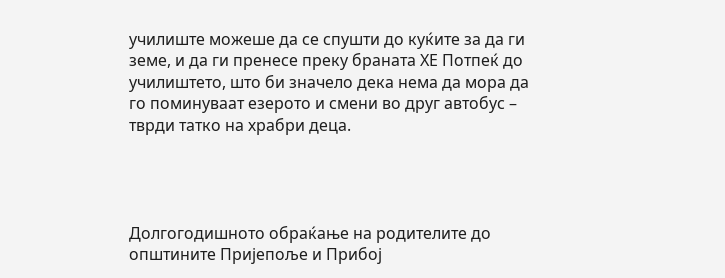училиште можеше да се спушти до куќите за да ги земе, и да ги пренесе преку браната ХЕ Потпеќ до училиштето, што би значело дека нема да мора да го поминуваат езерото и смени во друг автобус – тврди татко на храбри деца.




Долгогодишното обраќање на родителите до општините Пријепоље и Прибој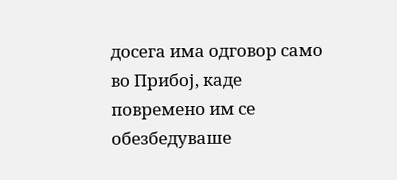досега има одговор само во Прибој, каде повремено им се обезбедуваше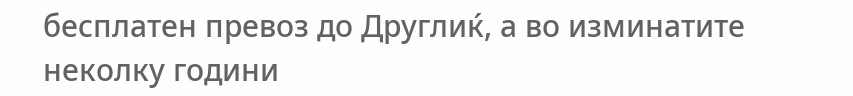бесплатен превоз до Друглиќ, а во изминатите неколку години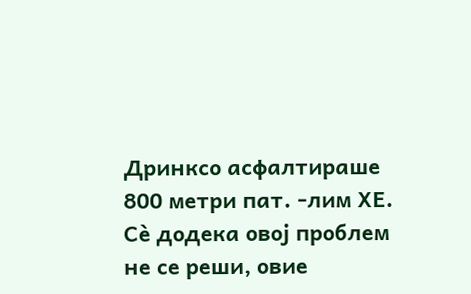Дринксо асфалтираше 800 метри пат. -лим ХЕ.
Сè додека овој проблем не се реши, овие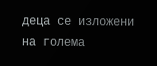деца се изложени на голема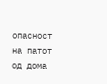опасност на патот од дома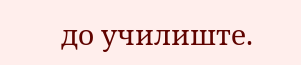до училиште.